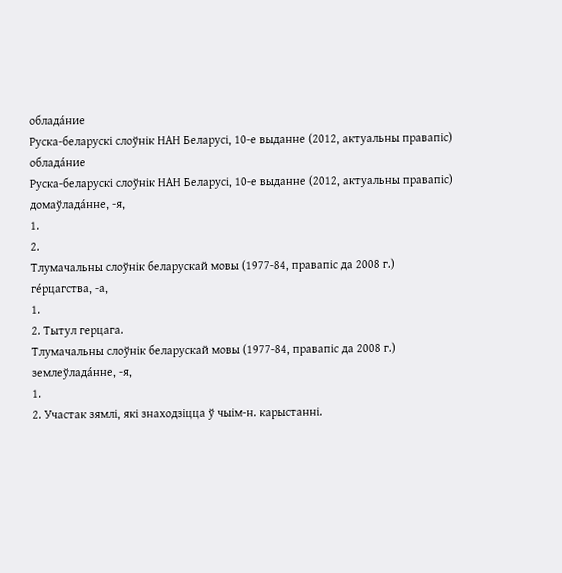облада́ние
Руска-беларускі слоўнік НАН Беларусі, 10-е выданне (2012, актуальны правапіс)
облада́ние
Руска-беларускі слоўнік НАН Беларусі, 10-е выданне (2012, актуальны правапіс)
домаўлада́нне, ‑я,
1.
2.
Тлумачальны слоўнік беларускай мовы (1977-84, правапіс да 2008 г.)
ге́рцагства, ‑а,
1.
2. Тытул герцага.
Тлумачальны слоўнік беларускай мовы (1977-84, правапіс да 2008 г.)
землеўлада́нне, ‑я,
1.
2. Участак зямлі, які знаходзіцца ў чыім‑н. карыстанні.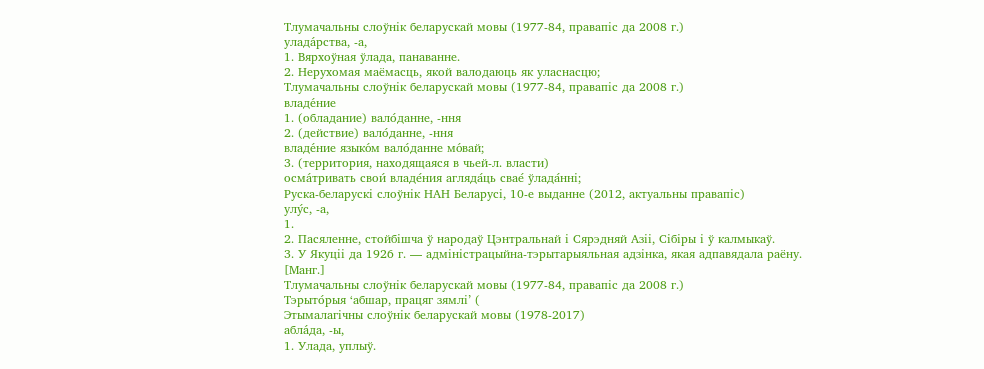Тлумачальны слоўнік беларускай мовы (1977-84, правапіс да 2008 г.)
улада́рства, ‑а,
1. Вярхоўная ўлада, панаванне.
2. Нерухомая маёмасць, якой валодаюць як уласнасцю;
Тлумачальны слоўнік беларускай мовы (1977-84, правапіс да 2008 г.)
владе́ние
1. (обладание) вало́данне, -ння
2. (действие) вало́данне, -ння
владе́ние языко́м вало́данне мо́вай;
3. (территория, находящаяся в чьей-л. власти)
осма́тривать свои́ владе́ния агляда́ць свае́ ўлада́нні;
Руска-беларускі слоўнік НАН Беларусі, 10-е выданне (2012, актуальны правапіс)
улу́с, ‑а,
1.
2. Пасяленне, стойбішча ў народаў Цэнтральнай і Сярэдняй Азіі, Сібіры і ў калмыкаў.
3. У Якуціі да 1926 г. — адміністрацыйна-тэрытарыяльная адзінка, якая адпавядала раёну.
[Манг.]
Тлумачальны слоўнік беларускай мовы (1977-84, правапіс да 2008 г.)
Тэрыто́рыя ‘абшар, працяг зямлі’ (
Этымалагічны слоўнік беларускай мовы (1978-2017)
абла́да, ‑ы,
1. Улада, уплыў.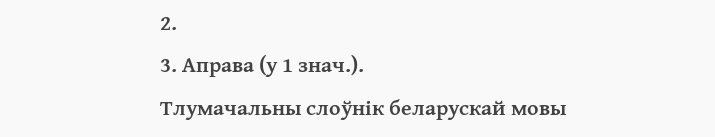2.
3. Аправа (у 1 знач.).
Тлумачальны слоўнік беларускай мовы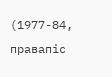(1977-84, правапіс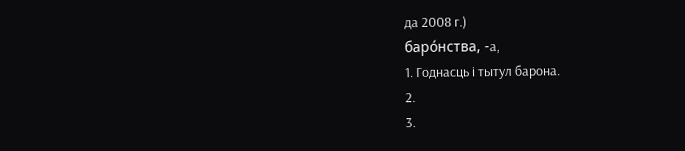да 2008 г.)
баро́нства, ‑а,
1. Годнасць і тытул барона.
2.
3.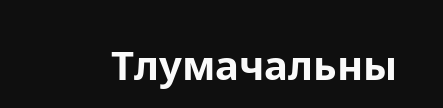Тлумачальны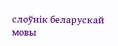слоўнік беларускай мовы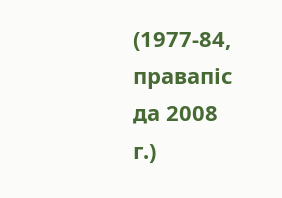(1977-84, правапіс да 2008 г.)